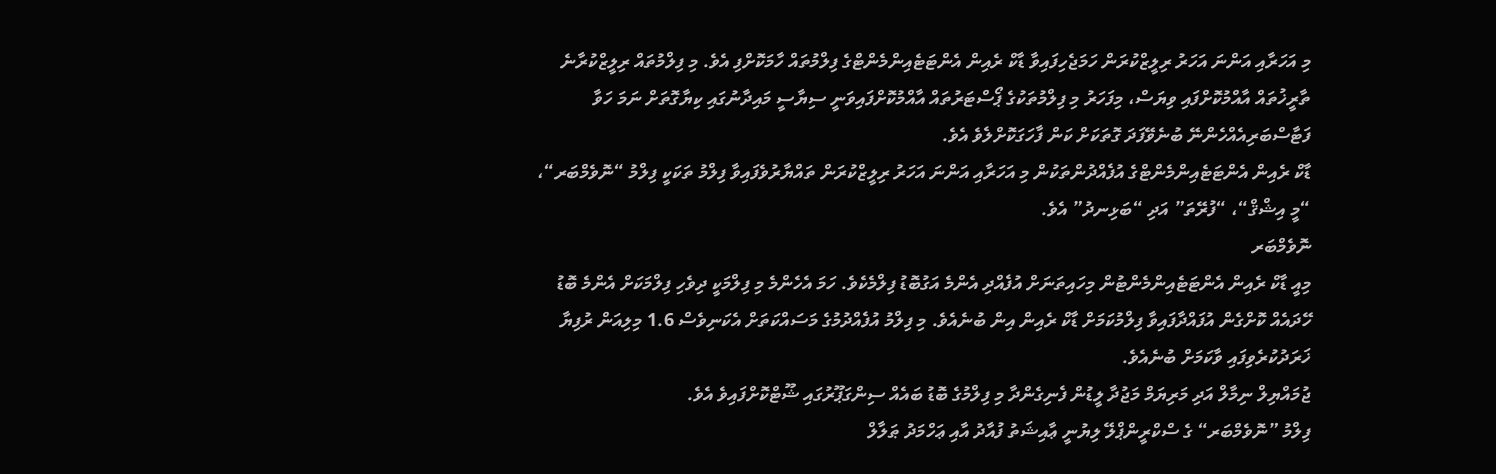މި އަހަރާއި އަންނަ އަހަރު ރިލީޒްކުރަން ހަމަޖެހިފައިވާ ޑާކް ރެއިން އެންޓަޓެއިންމެންޓްގެ ފިލްމުތައް ހާމަކޮށްފި އެވެ. މި ފިލްމުތައް ރިލީޒްކުރާނެ ތާރީޚުތައް އާއްމުކޮށްފައި ވިޔަސް، މިފަހަރު މި ފިލްމުތަކުގެ ޕޯސްޓަރުތައް އާއްމުކޮށްފައިވަނީ ސިޔާސީ މައިދާނުގައި ކިޔާގޮތަށް ނަމަ ހަވާ ފަޓާސްބަރިއެއްހެންނޭ ބުނެވޭފަދަ ގޮތަކަށް ކަން ފާހަގަކޮށްލެވެ އެވެ.
ޑާކް ރެއިން އެންޓަޓެއިންމެންޓްގެ އުފެއްދުންތަކުން މި އަހަރާއި އަންނަ އަހަރު ރިލީޒްކުރަން ތައްޔާރުވެފައިވާ ފިލްމު ތަކަކީ ފިލްމު “ނޮވެމްބަރ“، “މީ އިޝްޤް“، “ފުރޭތަ” އަދި “ބަޅިނދު” އެވެ.
ނޮވެމްބަރ
މިއީ ޑާކް ރެއިން އެންޓަޓެއިންމެންޓުން މިހައިތަނަށް އުފެއްދި އެންމެ އަގުބޮޑު ފިލްމެކެވެ. ހަމަ އެހެންމެ މި ފިލްމަކީ ދިވެހި ފިލްމަކަށް އެންމެ ބޮޑު ހޭދައެއް ކޮށްގެން އުފައްދާފައިވާ ފިލްމުކަމަށް ޑާކް ރެއިން އިން ބުނެއެވެ. މި ފިލްމު އުފެއްދުމުގެ މަސައްކަތަށް އެކަނިވެސް 1.6 މިލިއަން ރުފިޔާ ޚަރަދުކުރެވިފައި ވާކަމަށް ބުނެއެވެ.
ޖުމައްޔިލް ނިމާލް އަދި މަރިޔަމް މަޖުދާ ލީޑުން ފެނިގެންދާ މި ފިލްމުގެ ބޮޑު ބައެއް ސިންގަޕޫރުގައި ޝޫޓްކޮށްފައިވެ އެވެ.
ފިލްމު ”ނޮވެމްބަރ“ ގެ ސްކްރީންޕްލޭ ލިޔުނީ ޢާއިޝަތު ފުއާދު އާއި ޢަހްމަދު ޠަލާލް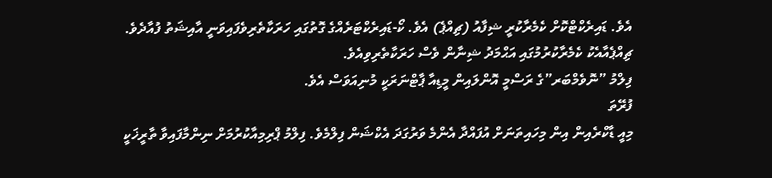އެވެ. ޑައިރެކްޓްކޮށް ކެމެރާކުރީ ޝިފާއު (ޗިއްޕެ) އެވެ. ކޯ-ޑައިރެކްޓަރެއްގެ ގޮތުގައި ހަރަކާތެރިވެފައިވަނީ އާއިޝަތު ފުއާދެވެ. ޗިއްޕެއާއެކު ކެމެރާކުރުމުގައި އަޙްމަދު ޝިނާން ވެސް ހަރަކާތެރިވިއެވެ.
ފިލްމު ”ނޮވެމްބަރ”ގެ ރަސްމީ އޮންލައިން މީޑިއާ ޕާޓްނަރަކީ މުނިއަވަސް އެވެ.
ފުރޭތަ
މިއީ ޑާކްރެއިން އިން މިހައިތަނަށް އުފައްދާ އެންމެ ވަރުގަދަ އެކްޝަން ފިލްމެވެ. ފިލްމު ޕްރިމިއާކުރުމަށް ނިންމާފައިވާ ތާރީޚަކީ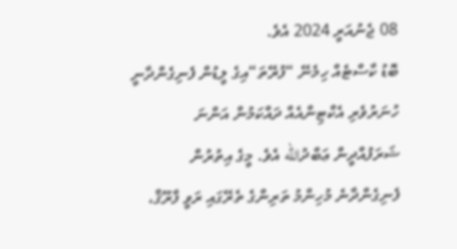08 ޖެނުއަރީ 2024 އެވެ.
ބޮޑު ކާސްޓެއް ހިމެނޭ “ފުރޭތަ“އިގެ ލީޑުން ފެނިގެންދާނީ ހުނަރުވެރި އެކްޓިންއެއް ދައްކަމުން އަންނަ ޝަރަފުއްދީން ޢަބްދުالله އެވެ. މީގެ އިތުރުން ފެނިގެންދާނެ މުހިންމު ތަރިންގެ ތެރޭގައި ރަވީ ފާރޫޤް،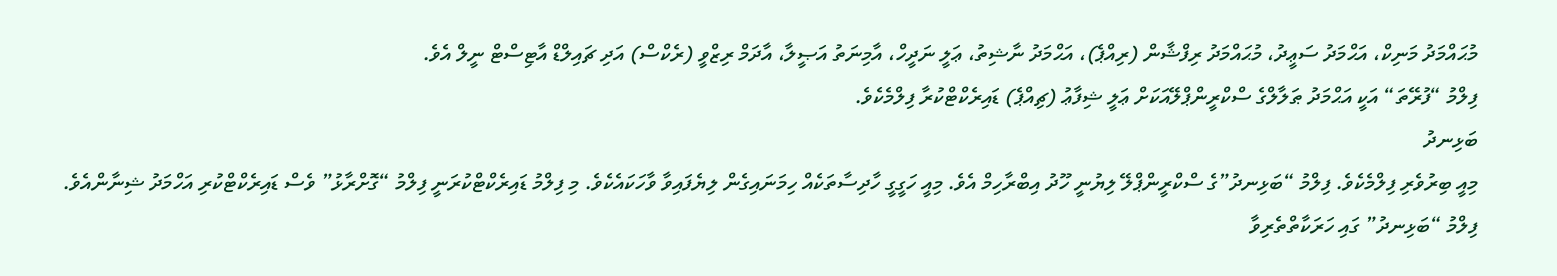މުޙައްމަދު މަނިކް، އަޙްމަދު ސަޢީދު، މުޙައްމަދު ރިފްޝާން (ރިއްޕެ)، އަޙްމަދު ނާޝިތު، ޢަލީ ނަދީހް، އާމިނަތު އަޞީލާ، އާދަމް ރިޒްވީ (ރެކްސް) އަދި ޗައިލްޑް އާޓިސްޓް ނީލް އެވެ.
ފިލްމު “ފުރޭތަ“ އަކީ އަޙްމަދު ޠަލާލްގެ ސްކްރީންޕްލޭއަކަށް ޢަލީ ޝިފާޢު (ޗިއްޕެ) ޑައިރެކްޓްކުރާ ފިލްމެކެވެ.
ބަޅިނދު
މިއީ ބިރުވެރި ފިލްމެކެވެ. ފިލްމު “ބަޅިނދު”ގެ ސްކްރީންޕްލޭ ލިޔުނީ ހޫދު އިބްރާހިމް އެވެ. މިއީ ހަގީގީ ހާދިސާތަކެއް ހިމަނައިގެން ލިޔެފައިވާ ވާހަކައެކެވެ. މި ފިލްމު ޑައިރެކްޓްކުރަނީ ފިލްމު “ގޮށްރާޅު” ވެސް ޑައިރެކްޓްކުރި އަހްމަދު ޝިނާންއެވެ.
ފިލްމު “ބަޅިނދު” ގައި ހަރަކާތްތެރިވާ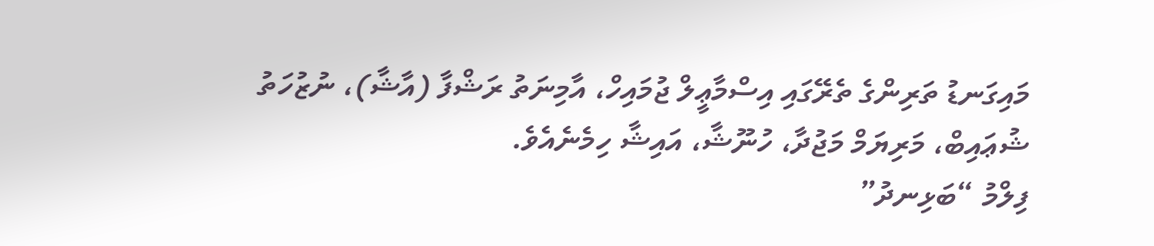މައިގަނޑު ތަރިންގެ ތެރޭގައި އިސްމާޢީލް ޖުމައިހް، އާމިނަތު ރަޝްފާ (އާޝާ)، ނުޒުހަތު ޝުޢައިބް، މަރިޔަމް މަޖުދާ، ހުނޫޝާ، އައިޝާ ހިމެނެއެވެ.
ފިލްމު “ބަޅިނދު”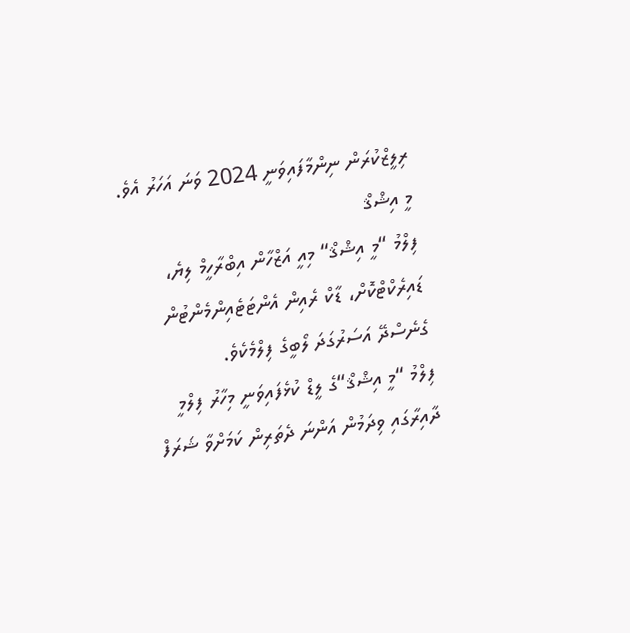ރިލީޒްކުރަން ނިންމާފައިވަނީ 2024 ވަނަ އަހަރު އެވެ.
މީ އިޝްޤް
ފިލްމު “މީ އިޝްޤް“ މިއީ އަޒްހާން އިބްރާހީމް ލިޔެ، ޑައިރެކްޓްކޮށް، ޑާކް ރެއިން އެންޓަޓެއިންމެންޓުން ގެނެސްދޭ އަސަރުގަދަ ލޯބީގެ ފިލްމެކެވެ.
ފިލްމު “މީ އިޝްޤް“ގެ ލީޑް ކުޅެފައިވަނީ މިހާރު ފިލްމީ ދާއިރާގައި ވިދަމުން އަންނަ ދެތަރިން ކަމަށްވާ ޝަރަފް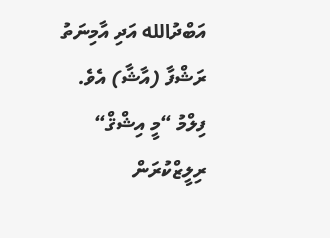އަބްދުالله އަދި އާމިނަތު ރަޝްފާ (އާޝާ) އެވެ.
ފިލްމު “މީ އިޝްޤް“ ރިލީޒްކުރަން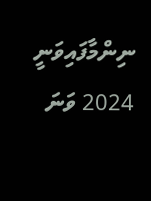ނިންމާފައިވަނީ 2024 ވަނަ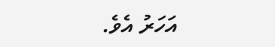އަހަރު އެވެ.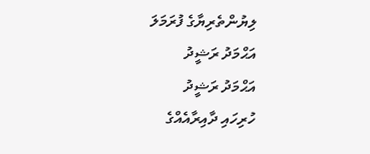ލިޔުންތެރިޔާގެ ފުރަމަލަ
އަޙްމަދު ރަޝީދު
އަޙްމަދު ރަޝީދު
ހުރިހައި ދާއިރާއެއްގެ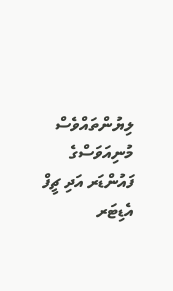ލިޔުންތައްވެސް މުނިއަވަސްގެ ފައުންޑަރ އަދި ޗީފް އެޑިޓަރ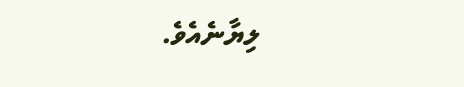ލިޔާނެއެވެ.